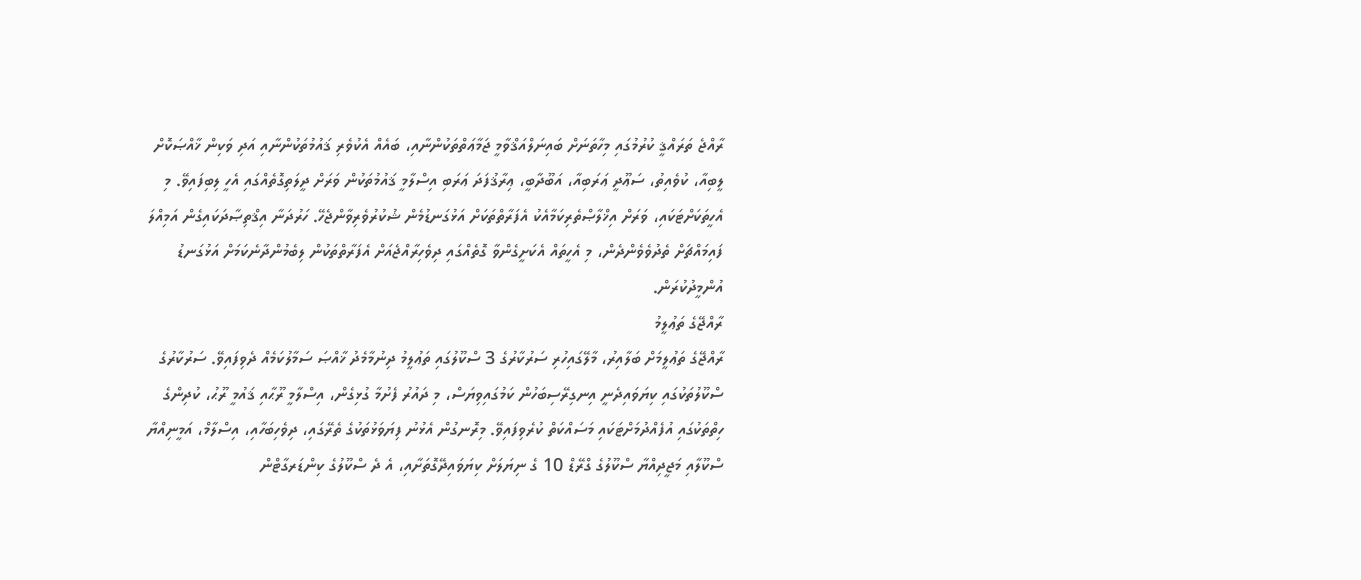ރާއްޖެ ތަރައްޤީ ކުރުމުގައި މިހާތަނަށް ބައިނަލްއަޤްވާމީ ޖަމާޢަތްތަކުންނާއި، ބައެއް އެކުވެރި ޤައުމުތަކުންނާއި އަދި ވަކިން ޚާއްޞަކޮށް ލީބިއާ، ކުވެއިތު، ސަޢޫދީ ޢަރަބިއާ، އަބޫދާބީ، ޢިރާޤުފަދަ ޢަރަބި އިސްލާމީ ޤައުމުތަކުން ވަރަށް ދީލަތިގޮތެއްގައި އެހީ ލިބިފައިވޭ. މި އެހީތަކަށްޓަކައި، ވަރަށް އިޚްލާޞްތެރިކަމާއެކު އެފަރާތްތަކަށް އަޅުގަނޑުމެން ޝުކުރުވެރިވާންޖެހޭ. ހަރުދަނާ އިޤްތިޞާދަކައިގެން އަމިއްލަ ފައިމައްޗަށް ތެދުވެވެންދެން، މި އެހީތައް އެކަށީގެންވާ ގޮތެއްގައި ދިވެހިރާއްޖެއަށް އެފަރާތްތަކުން ލިބެމުންދާނެކަމަށް އަޅުގަނޑު އުންމީދުކުރަން.
ރާއްޖޭގެ ތަޢުލީމު
ރާއްޖޭގެ ތަޢުލީމަށް ބަލާއިރު، މާލޭގައިހުރި ސަރުކާރުގެ 3 ސްކޫލުގައި ތަޢުލީމު ދިނުމާމެދު ޚާއްޞަ ސަމާލުކަމެއް ދެވިފައިވޭ. ސަރުކާރުގެ ސްކޫލުތަކުގައި ކިޔަވައިދެނީ އިނގިރޭސިބަހުން ކަމުގައިވިޔަސް، މި ދައުރު ފެށުމާ ގުޅިގެން، އިސްލާމީ ރޫޙާއި ޤައުމީ ރޫޙު، ކުދިންގެ ހިތްތަކުގައި އުފެއްދުމަށްޓަކައި މަސައްކަތް ކުރެވިފައިވޭ. މިރޮނގުން އެޅުނު ފިޔަވަޅުތަކުގެ ތެރޭގައި، ދިވެހިބަހާއި، އިސްލާމް، އަމީނިއްޔާ ސްކޫލާއި މަޖީދިއްޔާ ސްކޫލުގެ ގްރޭޑް 10 ގެ ނިޔަލަށް ކިޔަވައިދޭގޮތަށާއި، އެ ދެ ސްކޫލުގެ ކިންޑަރގާޓްން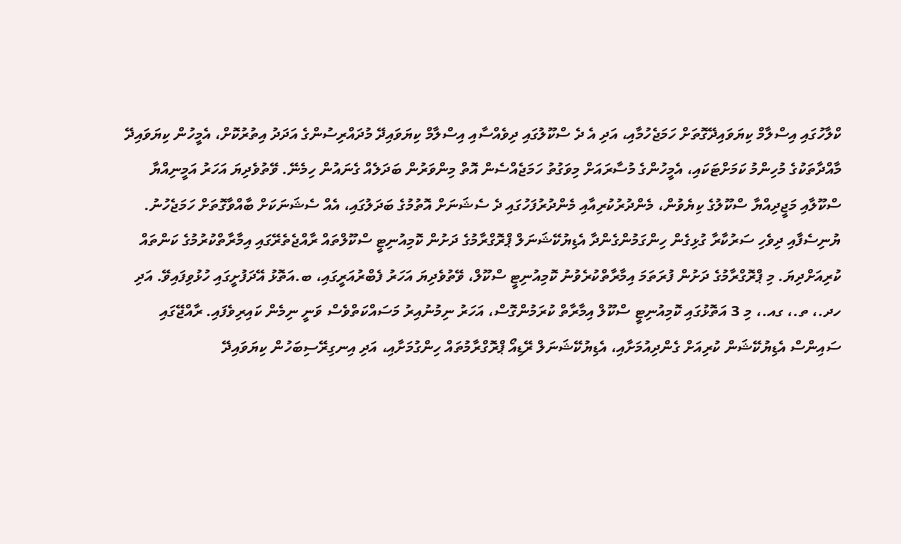ކްލާހުގައި އިސްލާމް ކިޔަވައިދޭގޮތަށް ހަމަޖެހުމާއި، އަދި އެ ދެ ސްކޫލުގައި ދިވެއްސާއި އިސްލާމް ކިޔަވައިދޭ މުދައްރިސުންގެ އަދަދު އިތުރުކޮށް، އެމީހުން ކިޔަވައިދޭ މާއްދާތަކުގެ މުހިންމު ކަމަށްޓަކައި، އެމީހުންގެ މުސާރައަށް މިވަގުތު ހަމަޖެއްސެން އޮތް މިންވަރުން ބަދަލެއް ގެނައުން ހިމެނޭ. ވޭތުވެދިޔަ އަހަރު އަމީނިއްޔާ ސްކޫލާއި މަޖީދިއްޔާ ސްކޫލުގެ ކިޔެވުން، މެންދުރުކުރިއާއި މެންދުރުފަހުގައި ދެ ސެޝަނަށް އޮތުމުގެ ބަދަލުގައި، އެއް ސެޝަނަކަށް ބާއްވާގޮތަށް ހަމަޖެހުނު.
ޔުނިސެފާއި ދިވެހި ސަރުކާރާ ގުޅިގެން ހިންގަމުންގެންދާ އެޑިޔުކޭޝަނަލް ޕްރޮގްރާމުގެ ދަށުން ކޮމިއުނިޓީ ސްކޫލްތައް ރާއްޖެތެރޭގައި އިމާރާތްކުރުމުގެ ކަންތައް ކުރިއަށްދިޔަ. މި ޕްރޮގްރާމުގެ ދަށުން ފުރަތަމަ އިމާރާތްކުރެވުނު ކޮމިއުނިޓީ ސްކޫލް، ވޭތުވެދިޔަ އަހަރު ފެބްރުއަރީގައި، ބ.އަތޮޅު އޭދަފުށީގައި ހުޅުވިފައިވޭ. އަދި ހދ.، ތ.، ގއ.، މި 3 އަތޮޅުގައި ކޮމިއުނިޓީ ސްކޫލް އިމާރާތް ކުރަމުންގޮސް، އަހަރު ނިމުނުއިރު މަސައްކަތްވެސް ވަނީ ނިމެން ކައިރިވެފައި. ރާއްޖޭގައި ސައިންސް އެޑިޔުކޭޝަން ކުރިއަށް ގެންދިއުމަށާއި، އެޑިޔުކޭޝަނަލް ރޭޑިއޯ ޕްރޮގްރާމުތައް ހިންގުމަށާއި، އަދި އިނގިރޭސިބަހުން ކިޔަވައިދޭ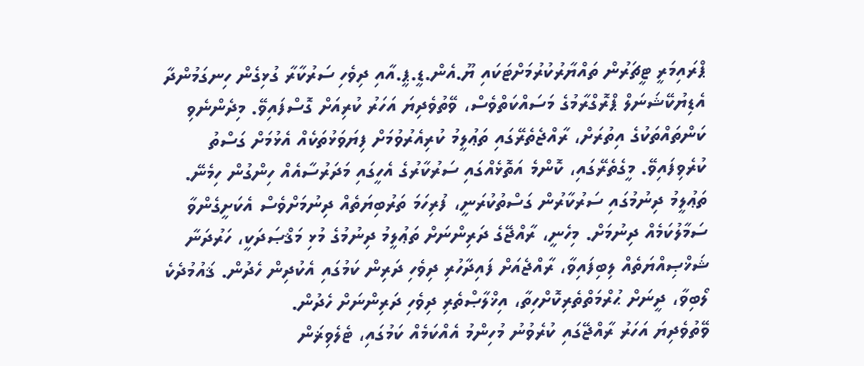ޕްރައިމަރީ ޓީޗަރުން ތައްޔާރުކުރުމަށްޓަކައި ޔޫ.އެން.ޑީ.ޕީ.އާއި ދިވެހި ސަރުކާރާ ގުޅިގެން ހިނގަމުންދާ އެޑިޔުކޭޝަނަލް ޕްރޮގްރާމުގެ މަސައްކަތްވެސް، ވޭތުވެދިޔަ އަހަރު ކުރިއަށް ގޮސްފައިވޭ. މިދެންނެވި ކަންތައްތަކުގެ އިތުރަށް، ރާއްޖެތެރޭގައި ތަޢުލީމު ކުރިއެރުވުމަށް ފިޔަވަޅުތަކެއް އެޅުމަށް ގަސްތު ކުރެވިފައިވޭ. މީގެތެރޭގައި، ކޮންމެ އަތޮޅެއްގައި ސަރުކާރުގެ އެހީގައި މަދަރުސާއެއް ހިންގުން ހިމެނޭ.
ތަޢުލީމު ދިނުމުގައި ސަރުކާރުން ގަސްތުކުރަނީ، ފުރިހަމަ ތަރުބިޔަތެއް ދިނުމަށްވެސް އެކަށީގެންވާ ސަމާލުކަމެއް ދިނުމަށް. މިހެނީ، ރާއްޖޭގެ ދަރިންނަށް ތަޢުލީމު ދިނުމުގެ މުޅި މަޤްޞަދަކީ، ހަރުދަނާ ޝަޚްޞިއްޔަތެއް ލިބިފައިވާ، ރާއްޖެއަށް ފައިދާހުރި ދިވެހި ދަރިން ކަމުގައި އެކުދިން ހެދުން. ޤައުމުދެކެ ލޯބިވާ، ދީނަށް ޙުރްމަތްތެރިކޮށްހިތާ، އިޚްލާޞްތެރި ދިވެހި ދަރިންނަށް ހެދުން.
ވޭތުވެދިޔަ އަހަރު ރާއްޖޭގައި ކުރެވުނު މުހިންމު އެއްކަމެއް ކަމުގައި، ޓެލެވިޜަން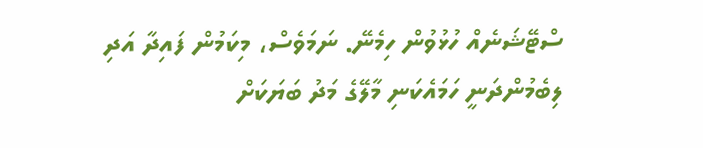ސްޓޭޝަނެއް ހުޅުވުން ހިމެނޭ. ނަމަވެސް، މިކަމުން ފައިދާ އަދި ލިބެމުންދަނީ ހަމައެކަނި މާލޭގެ މަދު ބަޔަކަށް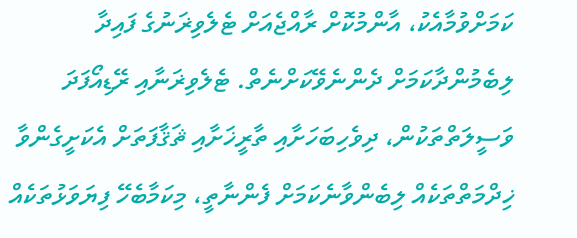ކަމަށްވުމާއެކު، އާންމުކޮށް ރާއްޖެއަށް ޓެލެވިޜަނުގެ ފައިދާ ލިބެމުންދާކަމަށް ދެންނެވޭކަށްނެތް. ޓެލެވިޜަނާއި ރޭޑިއޯފަދަ ވަސީލަތްތަކުން، ދިވެހިބަހަށާއި ތާރީޚަށާއި ޘަޤާފަތަށް އެކަށީގެންވާ ޚިދްމަތްތަކެއް ލިބެންވާނެކަމަށް ފެންނާތީ، މިކަމާބެހޭ ފިޔަވަޅުތަކެއް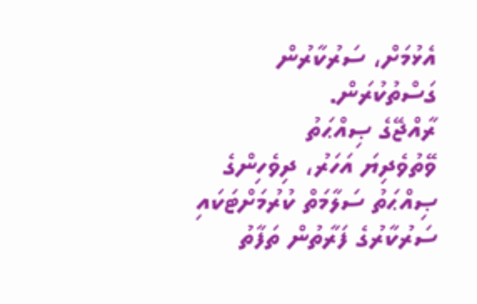އެޅުމަށް، ސަރުކާރުން ގަސްތުކުރަން.
ރާއްޖޭގެ ޞިއްޙަތު
ވޭތުވެދިޔަ އަހަރު، ދިވެހިންގެ ޞިއްޙަތު ސަލާމަތް ކުރުމަށްޓަކައި ސަރުކާރުގެ ފަރާތުން ތަފާތު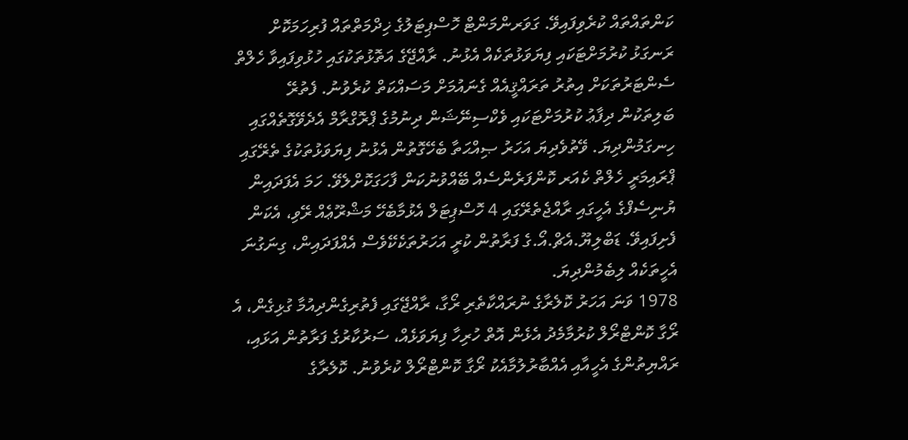ކަންތައްތައް ކުރެވިފައިވޭ. ގަވަރންމަންޓް ހޮސްޕިޓަލުގެ ޚިދްމަތްތައް ފުރިހަމަކޮށް ރަނގަޅު ކުރުމަށްޓަކައި ފިޔަވަޅުތަކެއް އެޅުނު. ރާއްޖޭގެ އަތޮޅުތަކުގައި ހުޅުވިފައިވާ ހެލްތް ސެންޓަރުތަކަށް އިތުރު ތަރައްޤީއެއް ގެނައުމަށް މަސައްކަތް ކުރެވުނު. ފެތުރޭ ބަލިތަކުން ދިފާޢު ކުރުމަށްޓަކައި ވެކްސިނޭޝަން ދިނުމުގެ ޕްރޮގްރާމް އެދެވޭގޮތެއްގައި ހިނގަމުންދިޔަ. ވޭތުވެދިޔަ އަހަރު ޞިއްޙަތާ ބެހޭގޮތުން އެޅުނު ފިޔަވަޅުތަކުގެ ތެރޭގައި ޕްރައިމަރީ ހެލްތް ކެއަރ ކޮންފަރެންސެއް ބޭއްވުނުކަން ފާހަގަކޮށްލެވޭ. ހަމަ އެފަދައިން ޔުނިސެފްގެ އެހީގައި ރާއްޖެތެރޭގައި 4 ހޮސްޕިޓަލް އެޅުމާބެހޭ މަޝްރޫޢެއް ރޭވި، އެކަން ފެށިފައިވޭ. ޑަބްލިޔޫ.އެޗް.އޯ.ގެ ފަރާތުން ކުރީ އަހަރުތަކެކޭވެސް އެއްފަދައިން، ގިނަގުނަ އެހީތަކެއް ލިބެމުންދިޔަ.
1978 ވަނަ އަހަރު ކޮލެރާގެ ނުރައްކާތެރި ރޯގާ، ރާއްޖޭގައި ފެތުރިގެންދިއުމާ ގުޅިގެން، އެ ރޯގާ ކޮންޓްރޯލް ކުރުމާމެދު އެޅެން އޮތް ހުރިހާ ފިޔަވަޅެއް، ސަރުކާރުގެ ފަރާތުން އަޅައި، ރައްޔިތުންގެ އެހީއާއި އެއްބާރުލުމާއެކު ރޯގާ ކޮންޓްރޯލް ކުރެވުނު. ކޮލެރާގެ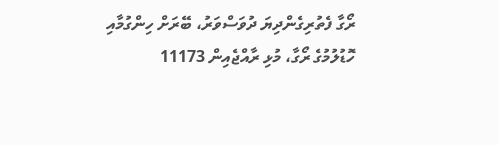ރޯގާ ފެތުރިގެންދިޔަ ދުވަސްވަރު، ބޭރަށް ހިންގުމާއި ހޮޑުލުމުގެ ރޯގާ، މުޅި ރާއްޖެއިން 11173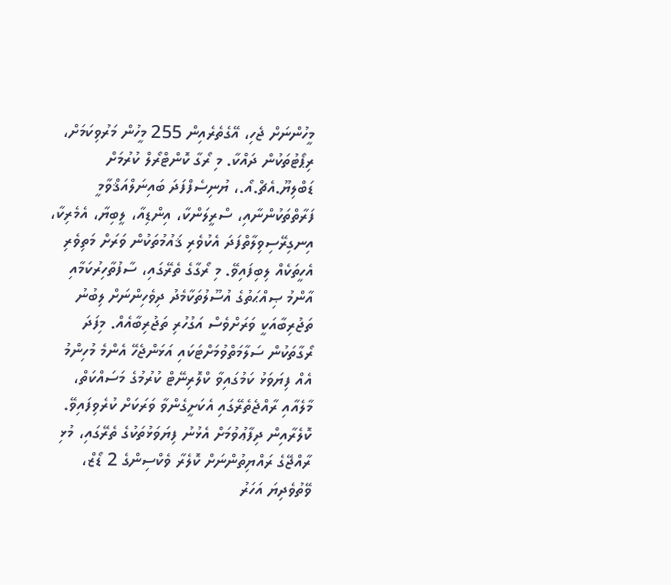މީހުންނަށް ޖެހި، އޭގެތެރެއިން 255 މީހުން މަރުވިކަމަށް، ރިޕޯޓުތަކުން ދައްކާ. މި ރޯގާ ކޮންޓްރޯލް ކުރުމަށް ޑަބްލިޔޫ.އެޗް.އޯ.، ޔުނިސެފްފަދަ ބައިނަލްއަޤްވާމީ ފަރާތްތަކުންނާއި، ސްރީލަންކާ، އިންޑިއާ، ލީބިޔާ، އެމެރިކާ، އިނގިރޭސިވިލާތްފަދަ އެކުވެރި ޤައުމުތަކުން ވަރަށް މަތިވެރި އެހީތަކެއް ލިބިފައިވޭ. މި ރޯގާގެ ތެރޭގައި، ސާފުތާހިރުކަމާއި އާންމު ޞިއްޙަތުގެ އުސޫލުތަކާމެދު ދިވެހިންނަށް ލިބުނު ތަޖުރިބާއަކީ ވަރަށްވެސް އަގުހުރި ތަޖުރިބާއެއް. މިފަދަ ރޯގާތަކުން ސަލާމަތްވުމަށްޓަކައި އަޅަންޖެހޭ އެންމެ މުހިންމު އެއް ފިޔަވަޅު ކަމުގައިވާ ކްލޮރިނޭޓް ކުރުމުގެ މަސައްކަތް، މާލެއާއި ރާއްޖެތެރޭގައި އެކަށީގެންވާ ވަރަކަށް ކުރެވިފައިވޭ. ކޮލެރާއިން ދިފާޢުވުމަށް އެޅުނު ފިޔަވަޅުތަކުގެ ތެރޭގައި، މުޅި ރާއްޖޭގެ ރައްޔިތުންނަށް ކޮލެރާ ވެކްސިންގެ 2 ޑޯޒް، ވޭތުވެދިޔަ އަހަރު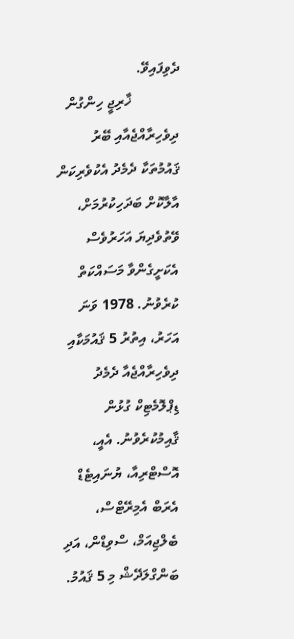ދެވިފައިވޭ.
             ޚާރިޖީ ހިންގުން
ދިވެހިރާއްޖެއާއި ބޭރު ޤައުމުތަކާ ދެމެދު އެކުވެރިކަން އާލާކޮށް ބަދަހިކުރުމަށް، ވޭތުވެދިޔަ އަހަރުވެސް އެކަށީގެންވާ މަސައްކަތް ކުރެވުނު. 1978 ވަނަ އަހަރު، އިތުރު 5 ޤައުމަކާއި ދިވެހިރާއްޖެއާ ދެމެދު ޑިޕްލޮމެޓިކް ގުޅުން ޤާއިމުކުރެވުނު. އެއީ، އޮސްޓްރިއާ، ޔުނައިޓެޑް އެރަބް އެމިރޭޓްސް، ބެލްޖިއަމް، ސްވިޑްން، އަދި ބަންގްލަދޭޝް މި 5 ޤައުމު.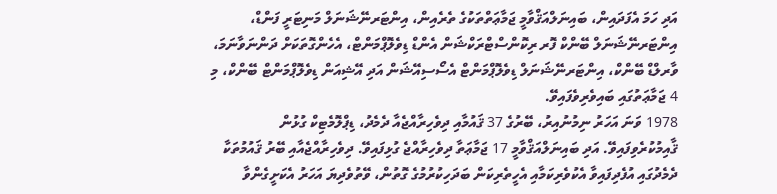އަދި ހަމަ އެފަދައިން، ބައިނަލްއަޤްވާމީ ޖަމާޢަތްތަކުގެ ތެރެއިން، އިންޓަރނޭޝަނަލް މަނިޓަރީ ފަންޑް، އިންޓަރނޭޝަނަލް ބޭންކް ފޮރ ރިކޮންސްޓްރަކްޝަން އެންޑް ޑިވެލޮޕްމަންޓް، އެހެންގޮތަކަށް ދަންނަވާނަމަ، ވާރލްޑް ބޭންކް، އިންޓަރނޭޝަނަލް ޑިވެލޮޕްމަންޓް އެސޯސިއޭޝަން އަދި އޭޝިއަން ޑިވެލޮޕްމަންޓް ބޭންކް، މި 4 ޖަމާޢަތުގައި ބައިވެރިވެފައިވޭ.
1978 ވަނަ އަހަރު ނިމުނުއިރު، ބޭރުގެ 37 ޤައުމާއި ދިވެހިރާއްޖެއާ ދެމެދު، ޑިޕްލޮމެޓިކް ގުޅުން ޤާއިމުކުރެވިފައިވޭ. އަދި ބައިނަލްއަޤްވާމީ 17 ޖަމާޢަތާ ދިވެހިރާއްޖެ ގުޅިފައިވޭ. ދިވެހިރާއްޖެއާއި ބޭރު ޤައުމުތަކާ ދެމެދުގައި އުފެދިފައިވާ އެކުވެރިކަމާއި އެހީތެރިކަން ބަދަހިކުރުމުގެ ގޮތުން، ވޭތުވެދިޔަ އަހަރު އެކަށީގެންވާ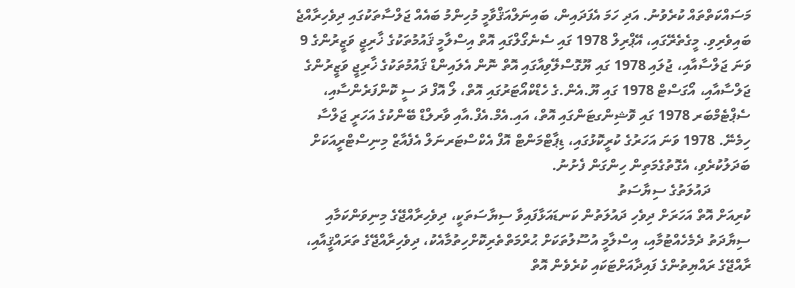މަސައްކަތްތައް ކުރެވުނު. އަދި ހަމަ އެފަދައިން، ބައިނަލްއަޤްވާމީ މުހިންމު ބައެއް ޖަލްސާތަކުގައި ދިވެހިރާއްޖެ ބައިވެރިވި. މީގެތެރޭގައި، އޭޕްރިލް 1978 ގައި ސެނެގޯލްގައި އޮތް އިސްލާމީ ޤައުމުތަކުގެ ޚާރިޖީ ވަޒީރުންގެ 9 ވަނަ ޖަލްސާއާއި، ޖުލައި 1978 ގައި ޔޫގޮސްލޭވިއާގައި އޮތް ނޮން އެލައިންޑް ޤައުމުތަކުގެ ޚާރިޖީ ވަޒީރުންގެ ޖަލްސާއާއި، އޯގަސްޓް 1978 ގައި ޔޫ.އެން.ގެ ހެޑްކްއޯޓަރުގައި އޮތް، ލޯ އޮފް ދަ ސީ ކޮންފަރެންސާއި، ސެޕްޓެމްބަރ 1978 ގައި ވޮޝިންގޓަންގައި އޮތް، އައި.އެމް.އެފް.އާއި ވާރލްޑް ބޭންކުގެ އަހަރީ ޖަލްސާ ހިމެނޭ. 1978 ވަނަ އަހަރުގެ ކުރީކޮޅުގައި، ޑިޕާޓްމަންޓް އޮފް އެކްސްޓަރނަލް އެފެއާޒް މިނިސްޓްރީއަކަށް ބަދަލުކުރެވި، އެގޮތުގެމަތިން ހިންގަން ފެށުނު.
           ދައުލަތުގެ ސިޔާސަތު
ކުރިއަށް އޮތް އަހަރަށް ދިވެހި ދައުލަތުން ކަނޑައަޅާފައިވާ ސިޔާސަތަކީ، ދިވެހިރާއްޖޭގެ މިނިވަންކަމާއި ސިޔާދަތު ދެމެހެއްޓުމާއި، އިސްލާމީ އުސޫލުތަކަށް ޙުރްމަތްތެރިކޮށްހިތުމާއެކު، ދިވެހިރާއްޖޭގެ ތަރައްޤީއާއި، ރާއްޖޭގެ ރައްޔިތުންގެ ފައިދާއަށްޓަކައި ކުރެވެން އޮތް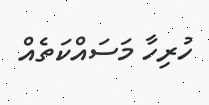ހުރިހާ މަސައްކަތެއް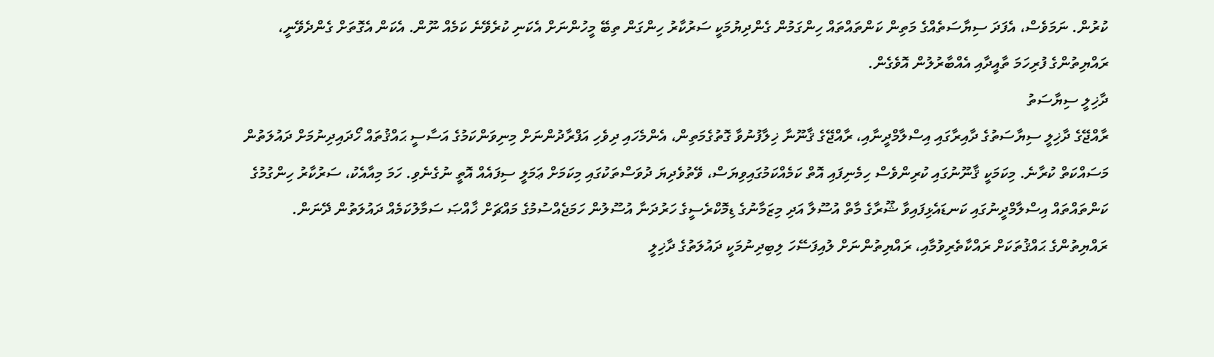ކުރުން. ނަމަވެސް، އެފަދަ ސިޔާސަތެއްގެ މަތިން ކަންތައްތައް ހިންގަމުން ގެންދިޔުމަކީ ސަރުކާރު ހިންގަން ތިބޭ މީހުންނަށް އެކަނި ކުރެވޭނެ ކަމެއް ނޫން. އެކަން އެގޮތަށް ގެންދެވޭނީ، ރައްޔިތުންގެ ފުރިހަމަ ތާއީދާއި އެއްބާރުލުން އޮވެގެން.
ދާޚިލީ ސިޔާސަތު
ރާއްޖޭގެ ދާޚިލީ ސިޔާސަތުގެ ދާއިރާގައި އިސްލާމްދީނާއި، ރާއްޖޭގެ ޤާނޫނާ ޚިލާފުނުވާ ގޮތުގެމަތިން، އެންމެހައި ދިވެހި އަފްރާދުންނަށް މިނިވަންކަމުގެ އަސާސީ ޙައްޤުތައް ހޯދައިދިނުމަށް ދައުލަތުން މަސައްކަތް ކުރާނެ. މިކަމަކީ ޤާނޫނުގައި ކުރިންވެސް ހިމެނިފައި އޮތް ކަމެއްކަމުގައިވިޔަސް، ވޭތުވެދިޔަ ދުވަސްތަކުގައި މިކަމަށް ޢަމަލީ ސިފައެއް އޮތީ ނުގެނެވި. ހަމަ މިއާއެކު، ސަރުކާރު ހިންގުމުގެ ކަންތައްތައް އިސްލާމްދީނުގައި ކަނޑައެޅިފައިވާ ޝޫރާގެ މާތް އުސޫލާ އަދި މިޒަމާނުގެ ޑިމޮކްރެސީގެ ހަރުދަނާ އުސޫލުން ހަމަޖެއްސުމުގެ މައްޗަށް ޚާއްޞަ ސަމާލުކަމެއް ދައުލަތުން ދޭނަން.
ރައްޔިތުންގެ ޙައްޤުތަކަށް ރައްކާތެރިވުމާއި، ރައްޔިތުންނަށް ލުއިފަސޭހަ ލިބިދިނުމަކީ ދައުލަތުގެ ދާޚިލީ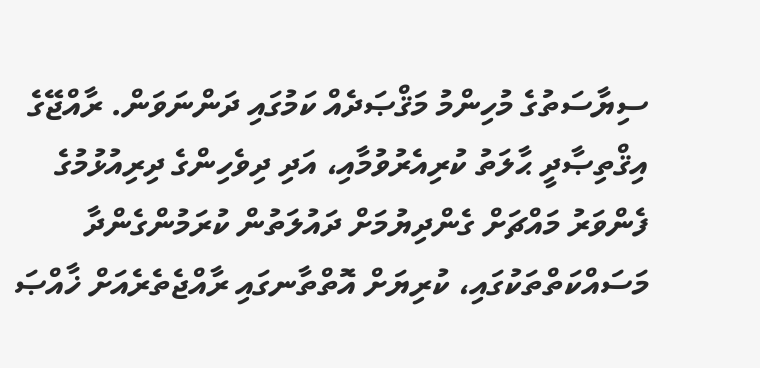ސިޔާސަތުގެ މުހިންމު މަޤްޞަދެއް ކަމުގައި ދަންނަވަން. ރާއްޖޭގެ އިޤްތިޞާދީ ޙާލަތު ކުރިއެރުވުމާއި، އަދި ދިވެހިންގެ ދިރިއުޅުމުގެ ފެންވަރު މައްޗަށް ގެންދިޔުމަށް ދައުލަތުން ކުރަމުންގެންދާ މަސައްކަތްތަކުގައި، ކުރިޔަށް އޮތްތާނގައި ރާއްޖެތެރެއަށް ޚާއްޞަ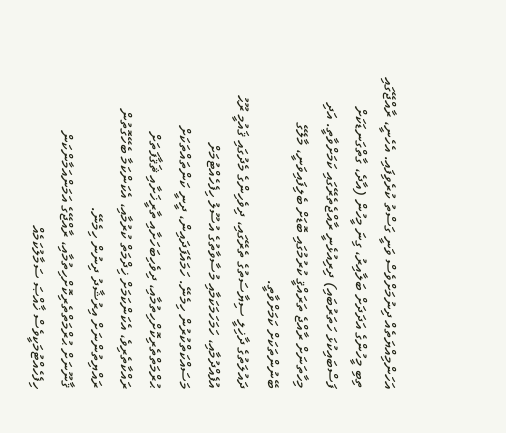އަހަންމިއްޔަތެއް ދިނުމަށްވެސް ވަނީ ގަސްތު ކުރެވިފައި. އެހެނީ، ރާއްޖޭގައި ތިބި މީހުންގެ އަދަދަށް ބަލާއިރު، ގިނަ މީހުން (އާދެ، ގާތްގަނޑަކަށް ފަސްބައިކުޅަ ހަތަރުބައި) ދިރިއުޅެނީ ރާއްޖެތެރޭގައި ކަމަށްވާތީ. އަދި މިހާތަނަށް ރާއްޖެ ތަރައްޤީ ކުރުމުގައި ބޮޑަށް ބެލިފައިވަނީ، މާލޭގެ ބޭނުންތަކަށް ކަމަށްވާތީ.
ދައުލަތުގެ ދާޚިލީ ސިޔާސަތުގެ ތެރޭގައި، ދިވެހިންގެ މެދުގައި ޤައުމީ ރޫޙު އުފެއްދުމާއި، ހަމަހަމަކަމާއި މުސާވާތުގެ އުސޫލު ހިފެހެއްޓުމަށް މަސައްކަތްކުރުން ހިމެނޭ. ހަމައެފަދައިން، ދީނީ ކަންތައްތަކަށް ޙުރްމަތްތެރިކޮށްހިތުމާއި، ދިވެހިބަހަށާއި ތާރީޚަށާއި ޘަޤާފަތަށް ރައްކާތެރިވެ، އެކަންކަމަށް ޚިދްމަތް ކުރުމާއި، އެކަންކަމާ ބެހޭގޮތުން ރައްޔިތުންނަށް އިރުޝާދު ދިނުން ހިމެނޭ.
ޤާނޫނަށް ޙުރްމަތްތެރިކޮށްހިތުމާއި، ރާއްޖޭގެ އަމަންއަމާންކަން ހިފެހެއްޓުމަކީވެސް ޚާއްޞަ ސަމާލުކަމެއް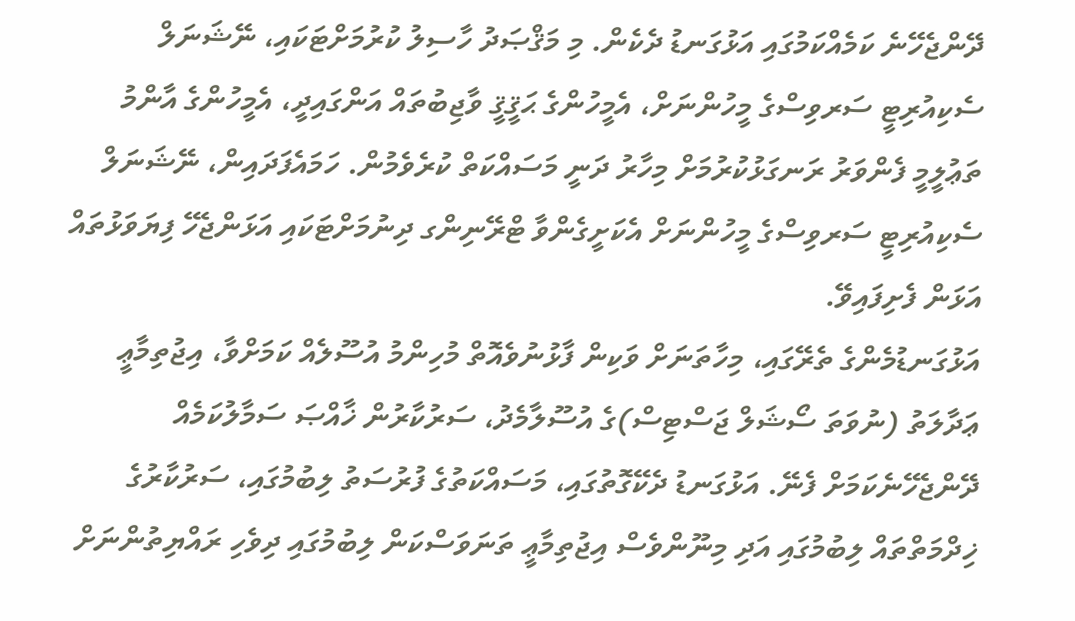ދޭންޖެހޭނެ ކަމެއްކަމުގައި އަޅުގަނޑު ދެކެން. މި މަޤްޞަދު ހާސިލު ކުރުމަށްޓަކައި، ނޭޝަނަލް ސެކިއުރިޓީ ސަރވިސްގެ މީހުންނަށް، އެމީހުންގެ ޙަޤީޤީ ވާޖިބުތައް އަންގައިދީ، އެމީހުންގެ އާންމު ތަޢުލީމީ ފެންވަރު ރަނގަޅުކުރުމަށް މިހާރު ދަނީ މަސައްކަތް ކުރެވެމުން. ހަމައެފަދައިން، ނޭޝަނަލް ސެކިއުރިޓީ ސަރވިސްގެ މީހުންނަށް އެކަށީގެންވާ ޓްރޭނިންގ ދިނުމަށްޓަކައި އަޅަންޖެހޭ ފިޔަވަޅުތައް އަޅަން ފެށިފައިވޭ.
އަޅުގަނޑުމެންގެ ތެރޭގައި، މިހާތަނަށް ވަކިން ފާޅުނުވެއޮތް މުހިންމު އުސޫލެއް ކަމަށްވާ، އިޖުތިމާޢީ ޢަދާލަތު (ނުވަތަ ސޯޝަލް ޖަސްޓިސް)ގެ އުސޫލާމެދު، ސަރުކާރުން ޚާއްޞަ ސަމާލުކަމެއް ދޭންޖެހޭނެކަމަށް ފެނޭ. އަޅުގަނޑު ދެކޭގޮތުގައި، މަސައްކަތުގެ ފުރުސަތު ލިބުމުގައި، ސަރުކާރުގެ ޚިދްމަތްތައް ލިބުމުގައި އަދި މިނޫންވެސް އިޖުތިމާޢީ ތަނަވަސްކަން ލިބުމުގައި ދިވެހި ރައްޔިތުންނަށް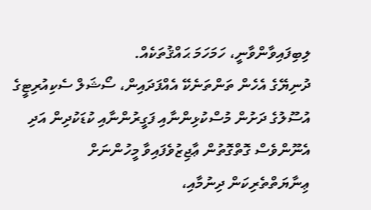ލިބިފައިވާންވާނީ، ހަމަހަމަ ޙައްޤުތަކެއް.
ދުނިޔޭގެ އެހެން ތަންތަނެކޭ އެއްފަދައިން، ސޯޝަލް ސެކިއުރިޓީގެ އުސޫލުގެ ދަށުން މުސްކުޅިންނާއި ފަގީރުންނާއި ކުޑަކުދިން އަދި އެނޫންވެސް ގޮތްގޮތުން ޢާޖިޒުވެފައިވާ މީހުންނަށް ޢިނާޔަތްތެރިކަން ދިނުމާއި،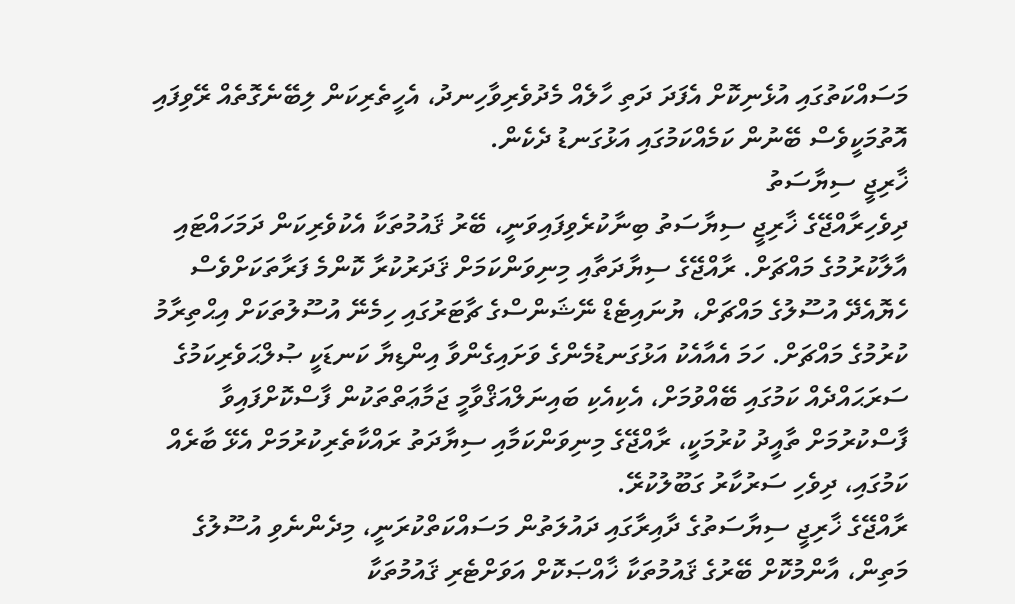މަސައްކަތުގައި އުޅެނިކޮށް އެފަދަ ދަތި ހާލެއް މެދުވެރިވާހިނދު، އެހީތެރިކަން ލިބޭނެގޮތެއް ރޭވިފައި އޮތުމަކީވެސް ބޭނުން ކަމެއްކަމުގައި އަޅުގަނޑު ދެކެން.
ޚާރިޖީ ސިޔާސަތު
ދިވެހިރާއްޖޭގެ ޚާރިޖީ ސިޔާސަތު ބިނާކުރެވިފައިވަނީ، ބޭރު ޤައުމުތަކާ އެކުވެރިކަން ދަމަހައްޓައި އާލާކުރުމުގެ މައްޗަށް. ރާއްޖޭގެ ސިޔާދަތާއި މިނިވަންކަމަށް ޤަދަރުކުރާ ކޮންމެ ފަރާތަކަށްވެސް ހެޔޮއެދޭ އުސޫލުގެ މައްޗަށް، ޔުނައިޓެޑް ނޭޝަންސްގެ ޗާޓަރުގައި ހިމެނޭ އުސޫލުތަކަށް އިޙްތިރާމު ކުރުމުގެ މައްޗަށް. ހަމަ އެއާއެކު އަޅުގަނޑުމެންގެ ވަށައިގެންވާ އިންޑިޔާ ކަނޑަކީ ޞުލްޙަވެރިކަމުގެ ސަރަޙައްދެއް ކަމުގައި ބޭއްވުމަށް، އެކިއެކި ބައިނަލްއަޤްވާމީ ޖަމާޢަތްތަކުން ފާސްކޮށްފައިވާ ފާސްކުރުމަށް ތާއީދު ކުރުމަކީ، ރާއްޖޭގެ މިނިވަންކަމާއި ސިޔާދަތު ރައްކާތެރިކުރުމަށް އެޅޭ ބާރެއް ކަމުގައި، ދިވެހި ސަރުކާރު ގަބޫލުކުރޭ.
ރާއްޖޭގެ ޚާރިޖީ ސިޔާސަތުގެ ދާއިރާގައި ދައުލަތުން މަސައްކަތްކުރަނީ، މިދެންނެވި އުސޫލުގެ މަތިން، އާންމުކޮށް ބޭރުގެ ޤައުމުތަކާ ޚާއްޞަކޮށް އަވަށްޓެރި ޤައުމުތަކާ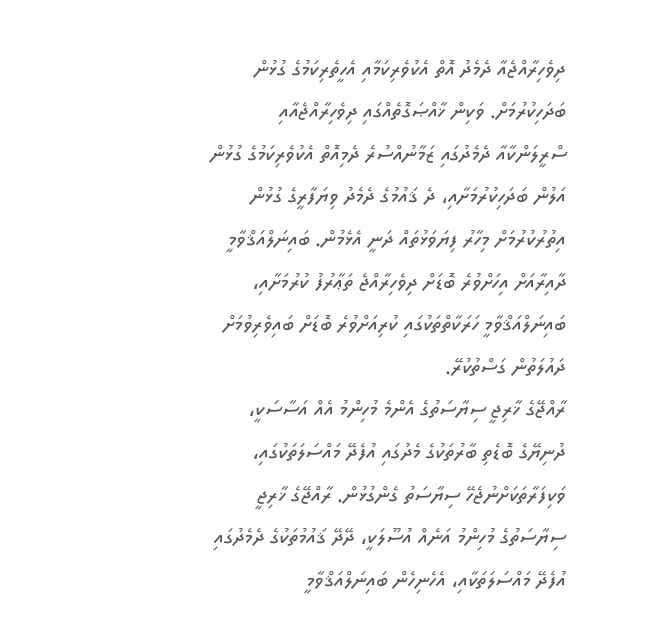ދިވެހިރާއްޖެއާ ދެމެދު އޮތް އެކުވެރިކަމާއި އެހީތެރިކަމުގެ ގުޅުން ބަދަހިކުރުމަށް. ވަކިން ޚާއްޞަގޮތެއްގައި ދިވެހިރާއްޖެއާއި ސްރީލަންކާއާ ދެމެދުގައި ޒަމާނުއްސުރެ ދެމިއޮތް އެކުވެރިކަމުގެ ގުޅުން އަލުން ބަދަހިކުރުމަށާއި، ދެ ޤައުމުގެ ދެމެދު ވިޔަފާރީގެ ގުޅުން އިތުރުކުރުމަށް މިހާރު ފިޔަވަޅުތައް ދަނީ އެޅެމުން. ބައިނަލްއަޤްވާމީ ދާއިރާއަށް އިހަށްވުރެ ބޮޑަށް ދިވެހިރާއްޖެ ތަޢާރުފު ކުރުމަށާއި، ބައިނަލްއަޤްވާމީ ހަރަކާތްތަކުގައި ކުރިއަށްވުރެ ބޮޑަށް ބައިވެރިވުމަށް ދައުލަތުން ގަސްތުކުރޭ.
ރާއްޖޭގެ ޚާރިޖީ ސިޔާސަތުގެ އެންމެ މުހިންމު އެއް އަސާސަކީ، ދުނިޔޭގެ ބޮޑެތި ބާރުތަކުގެ މެދުގައި އުފެދޭ މައްސަލަތަކުގައި، ވަކިފަރާތަކަށްނުޖެހޭ ސިޔާސަތު ގެންގުޅުން. ރާއްޖޭގެ ޚާރިޖީ ސިޔާސަތުގެ މުހިންމު އަނެއް އުސޫލަކީ، ދޭދޭ ޤައުމުތަކުގެ ދެމެދުގައި އުފެދޭ މައްސަލަތަކާއި، އެހެނިހެން ބައިނަލްއަޤްވާމީ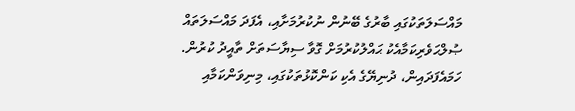މައްސަލަތަކުގައި ބާރުގެ ބޭނުން ނުކުރުމަށާއި، އެފަދަ މައްސަލަތައް ޞުލްޙަވެރިކަމާއެކު ޙައްލުކުރުމަށް ގޮވާ ސިޔާސަތަށް ތާއީދު ކުރުން. ހަމައެފަދައިން، ދުނިޔޭގެ އެކި ކަންކޮޅުތަކުގައި، މިނިވަންކަމާއި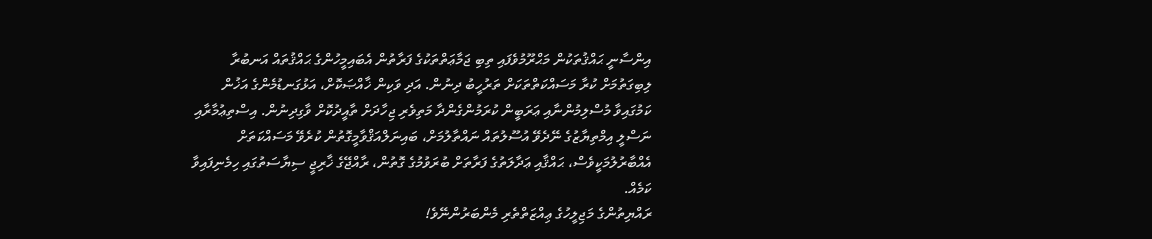އިންސާނީ ޙައްޤުތަކުން މަޙްރޫމުވެފައި ތިބި ޖަމާޢަތްތަކުގެ ފަރާތުން އެބައިމީހުންގެ ޙައްޤުތައް އަނބުރާ ލިބިގަތުމަށް ކުރާ މަސައްކަތްތަކަށް ތަރުހީބު ދިނުން. އަދި ވަކިން ޚާއްޞަކޮށް، އަޅުގަނޑުމެންގެ އަޚުން ކަމުގައިވާ މުސްލިމުންނާއި ޢަރަބީން ކުރަމުންގެންދާ މަތިވެރި ޖިހާދަށް ތާއީދުކޮށް ވާގިދިނުން. އިސްތިޢުމާރާއި ނަސްލީ އިމްތިޔާޒުގެ ނޭދެވޭ އުސޫލުތައް ނައްތާލުމަށް، ބައިނަލްއަޤްވާމީގޮތުން ކުރެވޭ މަސައްކަތަށް އެއްބާރުލުމަކީވެސް، ޙައްޤާއި ޢަދާލަތުގެ ފަރާތަށް ބުރަވުމުގެ ގޮތުން، ރާއްޖޭގެ ޚާރިޖީ ސިޔާސަތުގައި ހިމެނިފައިވާ ކަމެއް.
ރައްޔިތުންގެ މަޖިލީހުގެ ޢިއްޒަތްތެރި މެންބަރުންނޭވެ!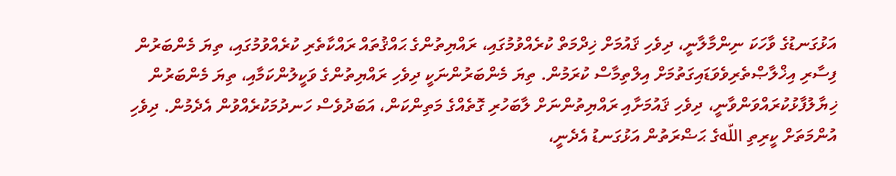އަޅުގަނޑުގެ ވާހަކަ ނިންމާލާނީ، ދިވެހި ޤައުމަށް ޚިދްމަތް ކުރެއްވުމުގައި، ރައްޔިތުންގެ ޙައްޤުތައް ރައްކާތެރި ކުރެއްވުމުގައި، ތިޔަ މެންބަރުން ފިސާރި އިޚްލާޞްތެރިވެވަޑައިގަތުމަށް އިލްތިމާސް ކުރަމުން. ތިޔަ މެންބަރުންނަކީ ދިވެހި ރައްޔިތުންގެ ވަކީލުންކަމާއި، ތިޔަ މެންބަރުން ޚިޔާލުފާޅުކުރައްވަންވާނީ، ދިވެހި ޤައުމަށާއި ރައްޔިތުންނަށް ލާބަހުރި ގޮތެއްގެ މަތިންކަން، އަބަދުވެސް ހަނދުމަކުރެއްވުން އެދެމުން. ދިވެހި އުންމަތަށް ކީރިތި اللّهގެ ޙަޟްރަތުން އަޅުގަނޑު އެދެނީ،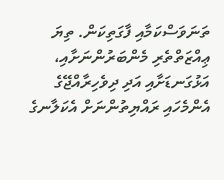ތަނަވަސްކަމާއި ފާގަތިކަން. ތިޔަ ޢިއްޒަތްތެރި މެންބަރުންނަށާއި، އަޅުގަނޑަށާއި އަދި ދިވެހިރާއްޖޭގެ އެންމެހައި ރައްޔިތުންނަށް އެކަލާނގެ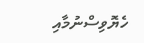ހެޔޮވިސްނުމާއި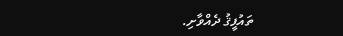ތައުފީޤު ދެއްވާށި.